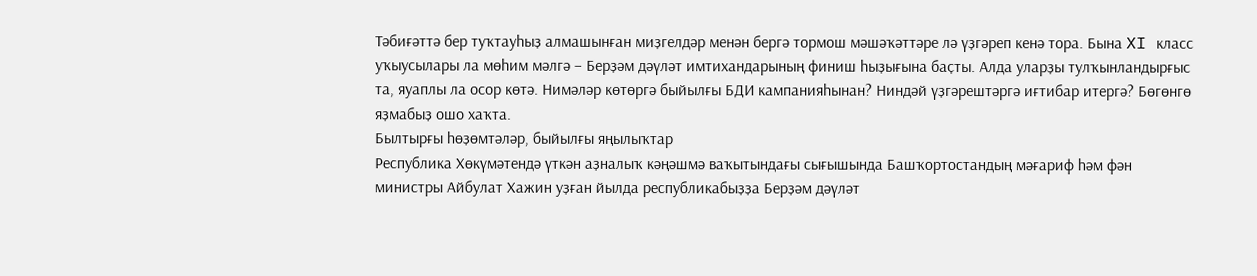Тәбиғәттә бер туҡтауһыҙ алмашынған миҙгелдәр менән бергә тормош мәшәҡәттәре лә үҙгәреп кенә тора. Бына XI класс уҡыусылары ла мөһим мәлгә – Берҙәм дәүләт имтихандарының финиш һыҙығына баҫты. Алда уларҙы тулҡынландырғыс та, яуаплы ла осор көтә. Нимәләр көтөргә быйылғы БДИ кампанияһынан? Ниндәй үҙгәрештәргә иғтибар итергә? Бөгөнгө яҙмабыҙ ошо хаҡта.
Былтырғы һөҙөмтәләр, быйылғы яңылыҡтар
Республика Хөкүмәтендә үткән аҙналыҡ кәңәшмә ваҡытындағы сығышында Башҡортостандың мәғариф һәм фән министры Айбулат Хажин уҙған йылда республикабыҙҙа Берҙәм дәүләт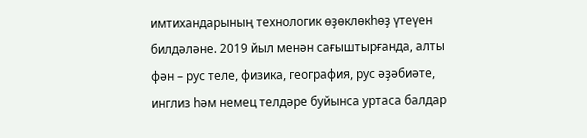имтихандарының технологик өҙөклөкһөҙ үтеүен билдәләне. 2019 йыл менән сағыштырғанда, алты фән – рус теле, физика, география, рус әҙәбиәте, инглиз һәм немец телдәре буйынса уртаса балдар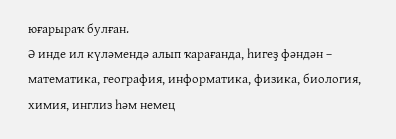юғарыраҡ булған.
Ә инде ил күләмендә алып ҡарағанда, һигеҙ фәндән – математика, география, информатика, физика, биология, химия, инглиз һәм немец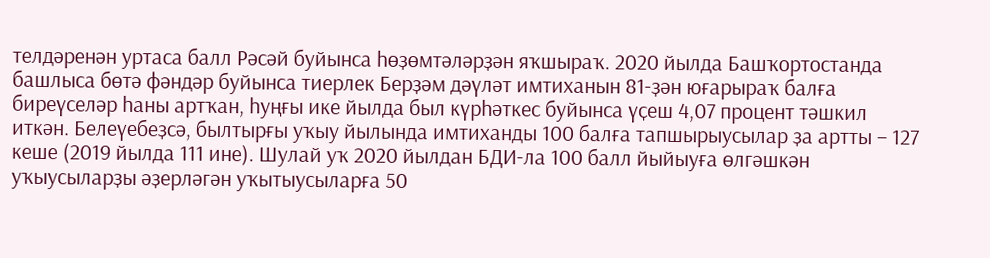телдәренән уртаса балл Рәсәй буйынса һөҙөмтәләрҙән яҡшыраҡ. 2020 йылда Башҡортостанда башлыса бөтә фәндәр буйынса тиерлек Берҙәм дәүләт имтиханын 81-ҙән юғарыраҡ балға биреүселәр һаны артҡан, һуңғы ике йылда был күрһәткес буйынса үҫеш 4,07 процент тәшкил иткән. Белеүебеҙсә, былтырғы уҡыу йылында имтиханды 100 балға тапшырыусылар ҙа артты – 127 кеше (2019 йылда 111 ине). Шулай уҡ 2020 йылдан БДИ-ла 100 балл йыйыуға өлгәшкән уҡыусыларҙы әҙерләгән уҡытыусыларға 50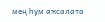мең һум аҡсалата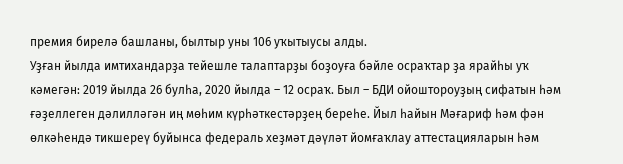премия бирелә башланы, былтыр уны 106 уҡытыусы алды.
Уҙған йылда имтихандарҙа тейешле талаптарҙы боҙоуға бәйле осраҡтар ҙа ярайһы уҡ кәмегән: 2019 йылда 26 булһа, 2020 йылда – 12 осраҡ. Был – БДИ ойоштороуҙың сифатын һәм ғәҙеллеген дәлилләгән иң мөһим күрһәткестәрҙең береһе. Йыл һайын Мәғариф һәм фән өлкәһендә тикшереү буйынса федераль хеҙмәт дәүләт йомғаҡлау аттестацияларын һәм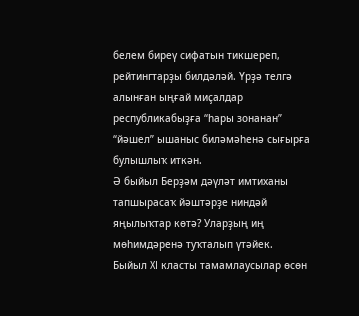белем биреү сифатын тикшереп, рейтингтарҙы билдәләй. Үрҙә телгә алынған ыңғай миҫалдар республикабыҙға “һары зонанан” “йәшел” ышаныс биләмәһенә сығырға булышлыҡ иткән.
Ә быйыл Берҙәм дәүләт имтиханы тапшырасаҡ йәштәрҙе ниндәй яңылыҡтар көтә? Уларҙың иң мөһимдәренә туҡталып үтәйек.
Быйыл XI класты тамамлаусылар өсөн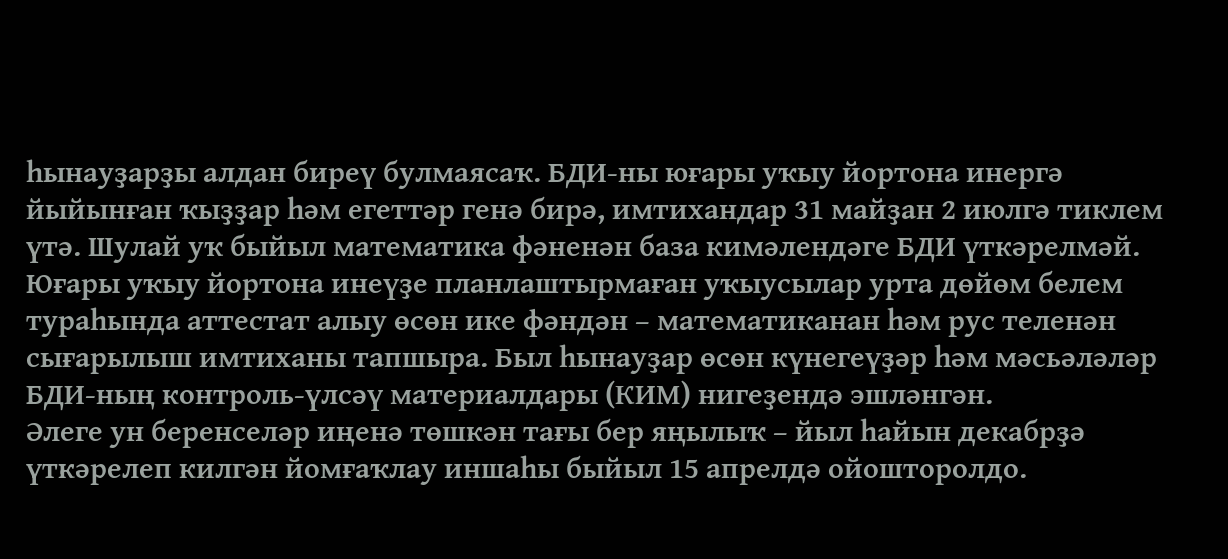һынауҙарҙы алдан биреү булмаясаҡ. БДИ-ны юғары уҡыу йортона инергә йыйынған ҡыҙҙар һәм егеттәр генә бирә, имтихандар 31 майҙан 2 июлгә тиклем үтә. Шулай уҡ быйыл математика фәненән база кимәлендәге БДИ үткәрелмәй. Юғары уҡыу йортона инеүҙе планлаштырмаған уҡыусылар урта дөйөм белем тураһында аттестат алыу өсөн ике фәндән – математиканан һәм рус теленән сығарылыш имтиханы тапшыра. Был һынауҙар өсөн күнегеүҙәр һәм мәсьәләләр БДИ-ның контроль-үлсәү материалдары (КИМ) нигеҙендә эшләнгән.
Әлеге ун беренселәр иңенә төшкән тағы бер яңылыҡ – йыл һайын декабрҙә үткәрелеп килгән йомғаҡлау иншаһы быйыл 15 апрелдә ойошторолдо.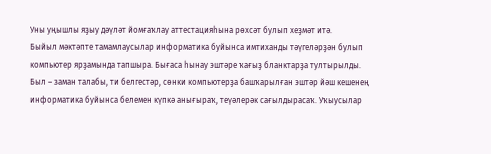Уны уңышлы яҙыу дәүләт йомғаҡлау аттестацияһына рөхсәт булып хеҙмәт итә.
Быйыл мәктәпте тамамлаусылар информатика буйынса имтиханды тәүгеләрҙән булып компьютер ярҙамында тапшыра. Бығаса һынау эштәре ҡағыҙ бланктарҙа тултырылды. Был – заман талабы, ти белгестәр, сөнки компьютерҙа башҡарылған эштәр йәш кешенең информатика буйынса белемен күпкә анығыраҡ, теүәлерәк сағылдырасаҡ. Уҡыусылар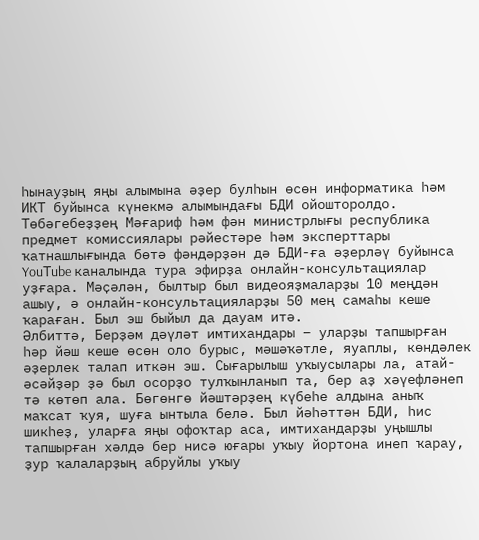һынауҙың яңы алымына әҙер булһын өсөн информатика һәм ИКТ буйынса күнекмә алымындағы БДИ ойошторолдо.
Төбәгебеҙҙең Мәғариф һәм фән министрлығы республика предмет комиссиялары рәйестәре һәм эксперттары ҡатнашлығында бөтә фәндәрҙән дә БДИ-ға әҙерләү буйынса YouТube каналында тура эфирҙа онлайн-консультациялар уҙғара. Мәҫәлән, былтыр был видеояҙмаларҙы 10 меңдән ашыу, ә онлайн-консультацияларҙы 50 мең самаһы кеше ҡараған. Был эш быйыл да дауам итә.
Әлбиттә, Берҙәм дәүләт имтихандары – уларҙы тапшырған һәр йәш кеше өсөн оло бурыс, мәшәҡәтле, яуаплы, көндәлек әҙерлек талап иткән эш. Сығарылыш уҡыусылары ла, атай-әсәйҙәр ҙә был осорҙо тулҡынланып та, бер аҙ хәүефләнеп тә көтөп ала. Бөгөнгө йәштәрҙең күбеһе алдына аныҡ маҡсат ҡуя, шуға ынтыла белә. Был йәһәттән БДИ, һис шикһеҙ, уларға яңы офоҡтар аса, имтихандарҙы уңышлы тапшырған хәлдә бер нисә юғары уҡыу йортона инеп ҡарау, ҙур ҡалаларҙың абруйлы уҡыу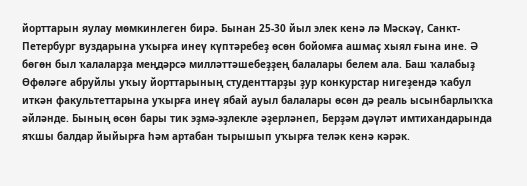йорттарын яулау мөмкинлеген бирә. Бынан 25-30 йыл элек кенә лә Мәскәү, Санкт-Петербург вуздарына уҡырға инеү күптәребеҙ өсөн бойомға ашмаҫ хыял ғына ине. Ә бөгөн был ҡалаларҙа меңдәрсә милләттәшебеҙҙең балалары белем ала. Баш ҡалабыҙ Өфөләге абруйлы уҡыу йорттарының студенттарҙы ҙур конкурстар нигеҙендә ҡабул иткән факультеттарына уҡырға инеү ябай ауыл балалары өсөн дә реаль ысынбарлыҡҡа әйләнде. Бының өсөн бары тик эҙмә-эҙлекле әҙерләнеп, Берҙәм дәүләт имтихандарында яҡшы балдар йыйырға һәм артабан тырышып уҡырға теләк кенә кәрәк.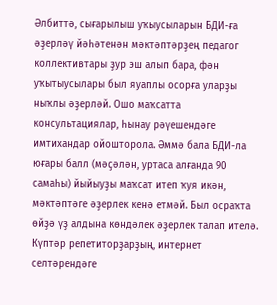Әлбиттә, сығарылыш уҡыусыларын БДИ-ға әҙерләү йәһәтенән мәктәптәрҙең педагог коллективтары ҙур эш алып бара, фән уҡытыусылары был яуаплы осорға уларҙы ныҡлы әҙерләй. Ошо маҡсатта консультациялар, һынау рәүешендәге имтихандар ойошторола. Әммә бала БДИ-ла юғары балл (мәҫәлән, уртаса алғанда 90 самаһы) йыйыуҙы маҡсат итеп ҡуя икән, мәктәптәге әҙерлек кенә етмәй. Был осраҡта өйҙә үҙ алдына көндәлек әҙерлек талап ителә. Күптәр репетиторҙарҙың, интернет селтәрендәге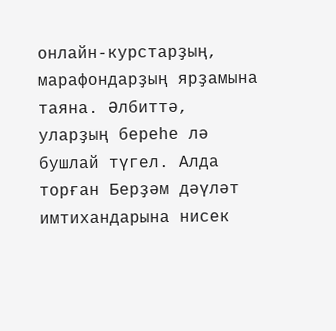онлайн-курстарҙың, марафондарҙың ярҙамына таяна. Әлбиттә, уларҙың береһе лә бушлай түгел. Алда торған Берҙәм дәүләт имтихандарына нисек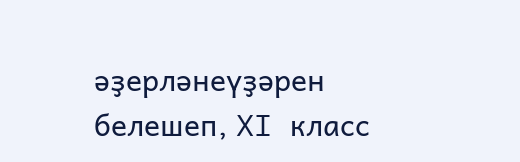әҙерләнеүҙәрен белешеп, XI класс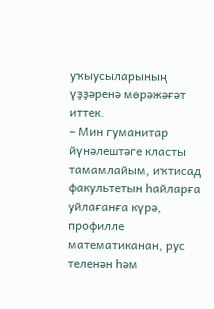уҡыусыларының үҙҙәренә мөрәжәғәт иттек.
– Мин гуманитар йүнәлештәге класты тамамлайым, иҡтисад факультетын һайларға уйлағанға күрә, профилле математиканан, рус теленән һәм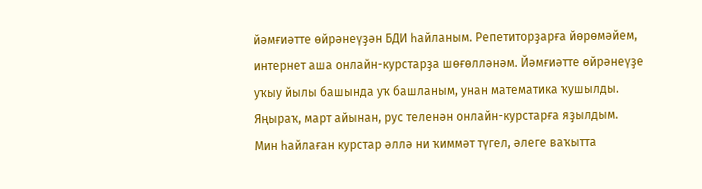йәмғиәтте өйрәнеүҙән БДИ һайланым. Репетиторҙарға йөрөмәйем, интернет аша онлайн-курстарҙа шөғөлләнәм. Йәмғиәтте өйрәнеүҙе уҡыу йылы башында уҡ башланым, унан математика ҡушылды. Яңыраҡ, март айынан, рус теленән онлайн-курстарға яҙылдым.
Мин һайлаған курстар әллә ни ҡиммәт түгел, әлеге ваҡытта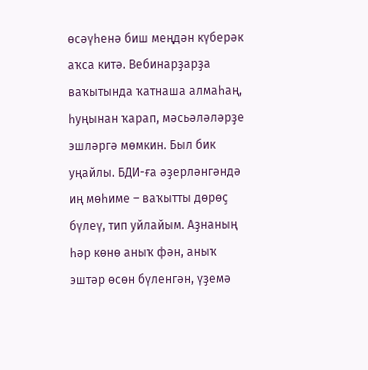өсәүһенә биш меңдән күберәк аҡса китә. Вебинарҙарҙа ваҡытында ҡатнаша алмаһаң, һуңынан ҡарап, мәсьәләләрҙе эшләргә мөмкин. Был бик уңайлы. БДИ-ға әҙерләнгәндә иң мөһиме – ваҡытты дөрөҫ бүлеү, тип уйлайым. Аҙнаның һәр көнө аныҡ фән, аныҡ эштәр өсөн бүленгән, үҙемә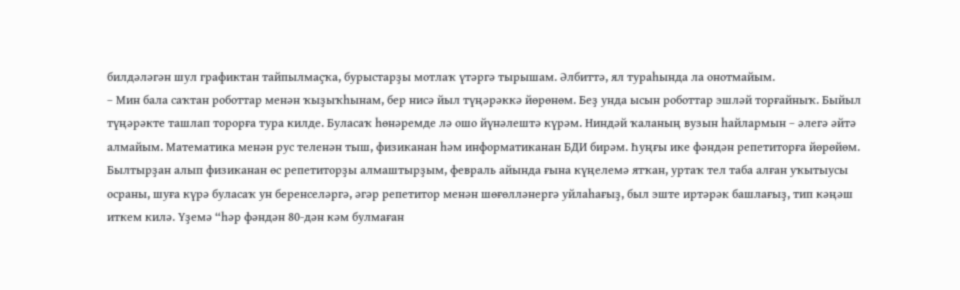билдәләгән шул графиктан тайпылмаҫҡа, бурыстарҙы мотлаҡ үтәргә тырышам. Әлбиттә, ял тураһында ла онотмайым.
– Мин бала саҡтан роботтар менән ҡыҙыҡһынам, бер нисә йыл түңәрәккә йөрөнөм. Беҙ унда ысын роботтар эшләй торғайныҡ. Быйыл түңәрәкте ташлап торорға тура килде. Буласаҡ һөнәремде лә ошо йүнәлештә күрәм. Ниндәй ҡаланың вузын һайлармын – әлегә әйтә алмайым. Математика менән рус теленән тыш, физиканан һәм информатиканан БДИ бирәм. Һуңғы ике фәндән репетиторға йөрөйөм.
Былтырҙан алып физиканан өс репетиторҙы алмаштырҙым, февраль айында ғына күңелемә ятҡан, уртаҡ тел таба алған уҡытыусы осраны, шуға күрә буласаҡ ун беренселәргә, әгәр репетитор менән шөғөлләнергә уйлаһағыҙ, был эште иртәрәк башлағыҙ, тип кәңәш иткем килә. Үҙемә “һәр фәндән 80-дән кәм булмаған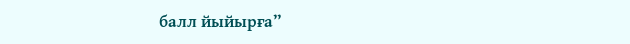балл йыйырға”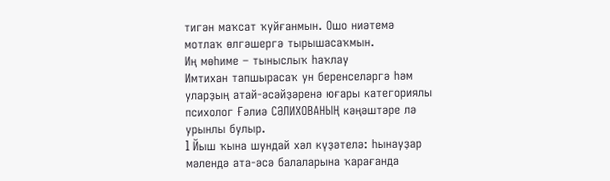тигән маҡсат ҡуйғанмын. Ошо ниәтемә мотлаҡ өлгәшергә тырышасаҡмын.
Иң мөһиме – тыныслыҡ һаҡлау
Имтихан тапшырасаҡ ун беренселәргә һәм уларҙың атай-әсәйҙәренә юғары категориялы психолог Ғәлиә СӘЛИХОВАНЫҢ кәңәштәре лә урынлы булыр.
l Йыш ҡына шундай хәл күҙәтелә: һынауҙар мәлендә ата-әсә балаларына ҡарағанда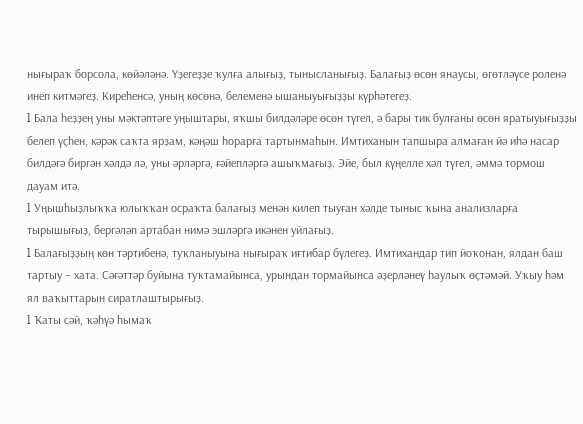нығыраҡ борсола, көйәләнә. Үҙегеҙҙе ҡулға алығыҙ, тынысланығыҙ. Балағыҙ өсөн янаусы, өгөтләүсе роленә инеп китмәгеҙ. Киреһенсә, уның көсөнә, белеменә ышаныуығыҙҙы күрһәтегеҙ.
l Бала һеҙҙең уны мәктәптәге уңыштары, яҡшы билдәләре өсөн түгел, ә бары тик булғаны өсөн яратыуығыҙҙы белеп үҫһен, кәрәк саҡта ярҙам, кәңәш һорарға тартынмаһын. Имтиханын тапшыра алмаған йә иһә насар билдәгә биргән хәлдә лә, уны әрләргә, ғәйепләргә ашыҡмағыҙ. Эйе, был күңелле хәл түгел, әммә тормош дауам итә.
l Уңышһыҙлыҡҡа юлыҡҡан осраҡта балағыҙ менән килеп тыуған хәлде тыныс ҡына анализларға тырышығыҙ, бергәләп артабан нимә эшләргә икәнен уйлағыҙ.
l Балағыҙҙың көн тәртибенә, туҡланыуына нығыраҡ иғтибар бүлегеҙ. Имтихандар тип йоҡонан, ялдан баш тартыу – хата. Сәғәттәр буйына туҡтамайынса, урындан тормайынса әҙерләнеү һаулыҡ өҫтәмәй. Уҡыу һәм ял ваҡыттарын сиратлаштырығыҙ.
l Ҡаты сәй, ҡәһүә һымаҡ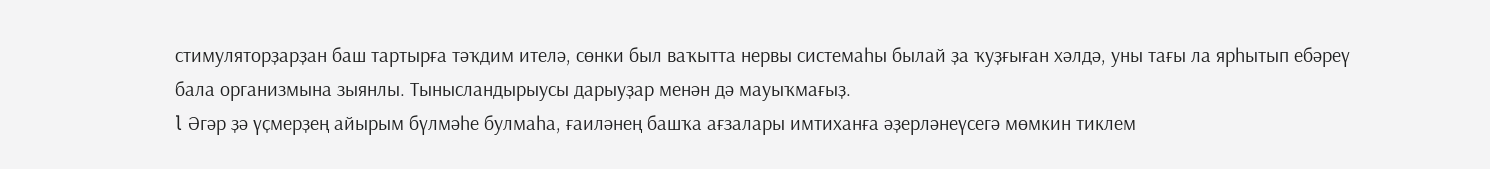стимуляторҙарҙан баш тартырға тәҡдим ителә, сөнки был ваҡытта нервы системаһы былай ҙа ҡуҙғыған хәлдә, уны тағы ла ярһытып ебәреү бала организмына зыянлы. Тынысландырыусы дарыуҙар менән дә мауыҡмағыҙ.
l Әгәр ҙә үҫмерҙең айырым бүлмәһе булмаһа, ғаиләнең башҡа ағзалары имтиханға әҙерләнеүсегә мөмкин тиклем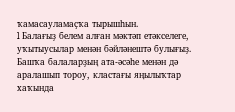ҡамасауламаҫҡа тырышһын.
l Балағыҙ белем алған мәктәп етәкселеге, уҡытыусылар менән бәйләнештә булығыҙ. Башҡа балаларҙың ата-әсәһе менән дә аралашып тороу, кластағы яңылыҡтар хаҡында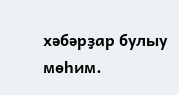хәбәрҙар булыу мөһим.